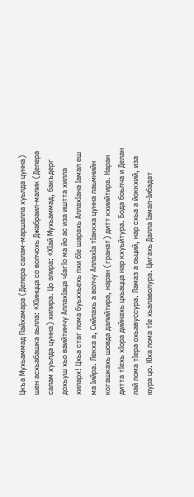Цкъа Мухьаммад Пайхамара (Делера салам-маршалла хуьлда цунна) шен асхьабашка аьлла: «ХIинцца со волчохь Джабраил-малик (Делера салам хуьлда цунна) хилира. Цо элира: «ХIай Мухьаммад, бакъдерг дохьуш хьо ваийтинчу АллахIаца чIагIо ма йо ас иза иштта хилла хиларх! Цхьа стаг лома буьххьехь пхи бIе шарахь АллахIана Iамал еш ма Iийра. Лекха а, Сийлахь а волчу АллахIа тIаккха цунна лаьмнийн когашкахь шовда далийтира, наран (гранат) дитт кхиийтира. Наран дитта тIехь хIора дийнахь цхьацца нар кхуьйтура. Бода боьлча и Делан лай лома тIера охьавуссура. Ламаз а оьций, нар схьа а йоккхий, иза юура цо. Юха лома тIе хьалаволура. Цигахь Далла Iамал-Iибадат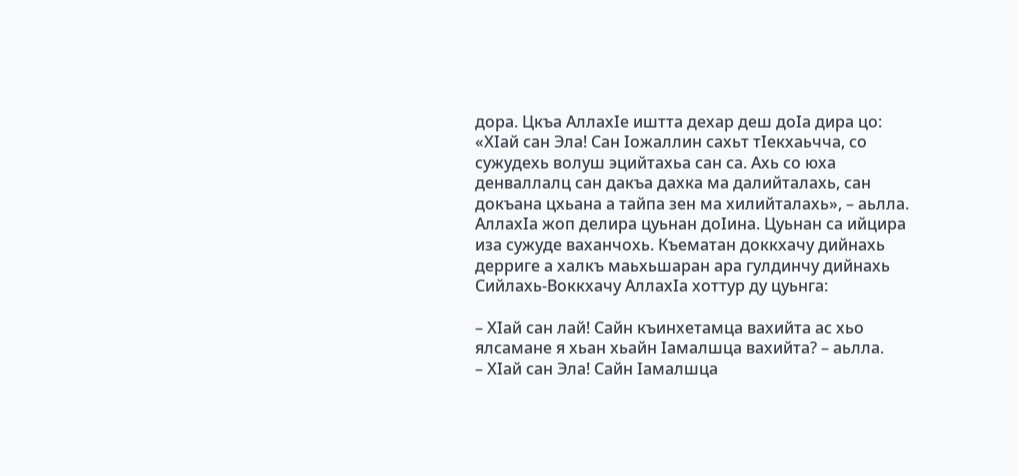дора. Цкъа АллахIе иштта дехар деш доIа дира цо: «ХIай сан Эла! Сан Iожаллин сахьт тIекхаьчча, со сужудехь волуш эцийтахьа сан са. Ахь со юха денваллалц сан дакъа дахка ма далийталахь, сан докъана цхьана а тайпа зен ма хилийталахь», – аьлла.
АллахIа жоп делира цуьнан доIина. Цуьнан са ийцира иза сужуде ваханчохь. Къематан доккхачу дийнахь дерриге а халкъ маьхьшаран ара гулдинчу дийнахь Сийлахь-Воккхачу АллахIа хоттур ду цуьнга:

– ХIай сан лай! Сайн къинхетамца вахийта ас хьо ялсамане я хьан хьайн Iамалшца вахийта? – аьлла.
– ХIай сан Эла! Сайн Iамалшца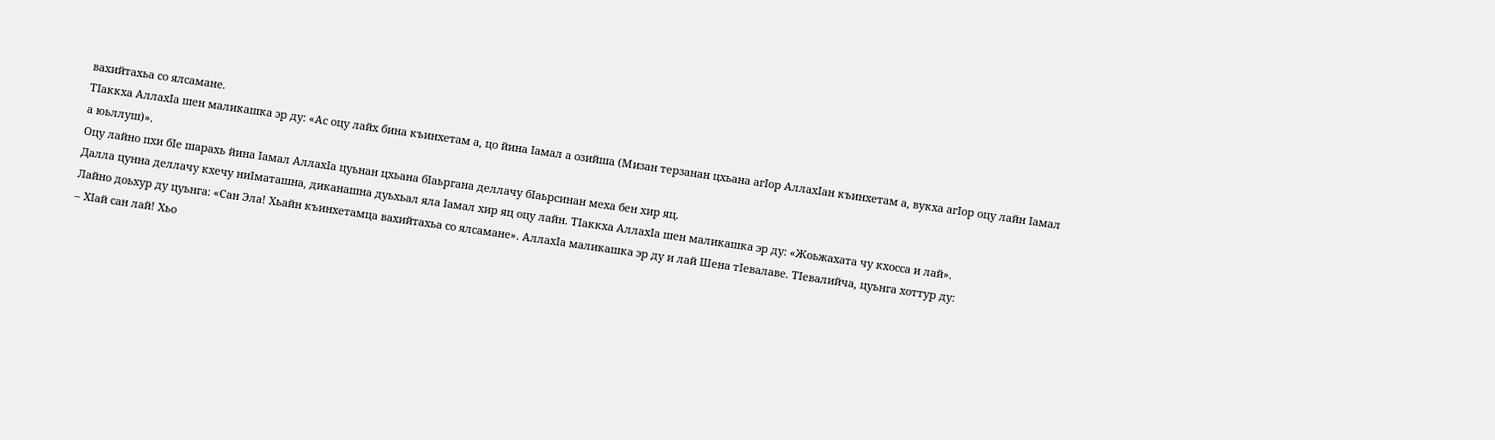вахийтахьа со ялсамане.
ТIаккха АллахIа шен маликашка эр ду: «Ас оцу лайх бина къинхетам а, цо йина Iамал а озийша (Мизан терзанан цхьана агIор АллахIан къинхетам а, вукха агIор оцу лайн Iамал а юьллуш)».
Оцу лайно пхи бIе шарахь йина Iамал АллахIа цуьнан цхьана бIаьргана деллачу бIаьрсинан меха бен хир яц.
Далла цунна деллачу кхечу ниIматашна, диканашна дуьхьал яла Iамал хир яц оцу лайн. ТIаккха АллахIа шен маликашка эр ду: «Жоьжахата чу кхосса и лай».
Лайно доьхур ду цуьнга: «Сан Эла! Хьайн къинхетамца вахийтахьа со ялсамане». АллахIа маликашка эр ду и лай Шена тIевалаве. ТIевалийча, цуьнга хоттур ду:
– ХIай сан лай! Хьо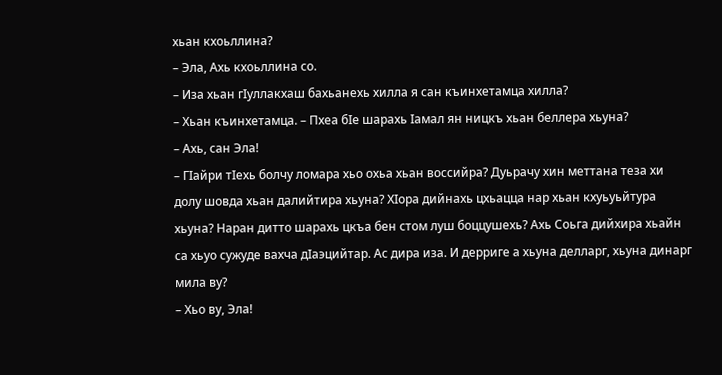хьан кхоьллина?
– Эла, Ахь кхоьллина со.
– Иза хьан гIуллакхаш бахьанехь хилла я сан къинхетамца хилла?
– Хьан къинхетамца. – Пхеа бIе шарахь Iамал ян ницкъ хьан беллера хьуна?
– Ахь, сан Эла!
– ГIайри тIехь болчу ломара хьо охьа хьан воссийра? Дуьрачу хин меттана теза хи долу шовда хьан далийтира хьуна? ХIора дийнахь цхьацца нар хьан кхуьуьйтура хьуна? Наран дитто шарахь цкъа бен стом луш боццушехь? Ахь Соьга дийхира хьайн са хьуо сужуде вахча дIаэцийтар. Ас дира иза. И дерриге а хьуна делларг, хьуна динарг мила ву?
– Хьо ву, Эла!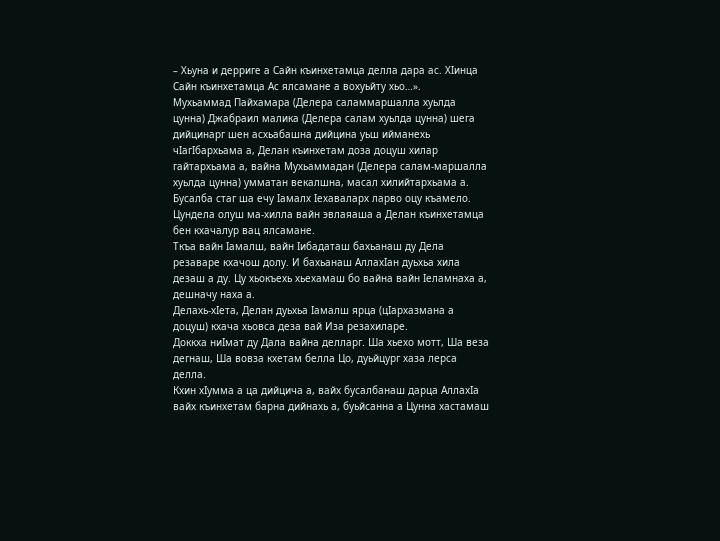– Хьуна и дерриге а Сайн къинхетамца делла дара ас. ХIинца Сайн къинхетамца Ас ялсамане а вохуьйту хьо…».
Мухьаммад Пайхамара (Делера саламмаршалла хуьлда цунна) Джабраил малика (Делера салам хуьлда цунна) шега дийцинарг шен асхьабашна дийцина уьш ийманехь чIагIбархьама а, Делан къинхетам доза доцуш хилар гайтархьама а, вайна Мухьаммадан (Делера салам-маршалла хуьлда цунна) умматан векалшна, масал хилийтархьама а.
Бусалба стаг ша ечу Iамалх Iехаваларх ларво оцу къамело. Цундела олуш ма-хилла вайн эвлаяаша а Делан къинхетамца бен кхачалур вац ялсамане.
Ткъа вайн Iамалш, вайн Iибадаташ бахьанаш ду Дела резаваре кхачош долу. И бахьанаш АллахIан дуьхьа хила дезаш а ду. Цу хьокъехь хьехамаш бо вайна вайн Iеламнаха а, дешначу наха а.
Делахь-хIета, Делан дуьхьа Iамалш ярца (цIархазмана а доцуш) кхача хьовса деза вай Иза резахиларе.
Доккха ниIмат ду Дала вайна делларг. Ша хьехо мотт, Ша веза дегнаш, Ша вовза кхетам белла Цо, дуьйцург хаза лерса делла.
Кхин хIумма а ца дийцича а, вайх бусалбанаш дарца АллахIа вайх къинхетам барна дийнахь а, буьйсанна а Цунна хастамаш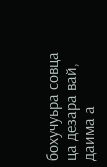бохучуьра совца ца дезара вай, даима а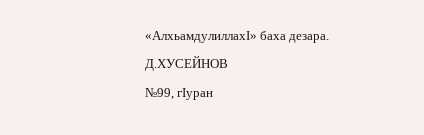«АлхьамдулиллахI» баха дезара.
Д.ХУСЕЙНОВ
№99, гIуран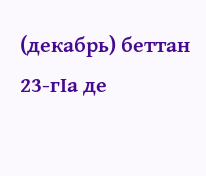(декабрь) беттан 23-гIа де